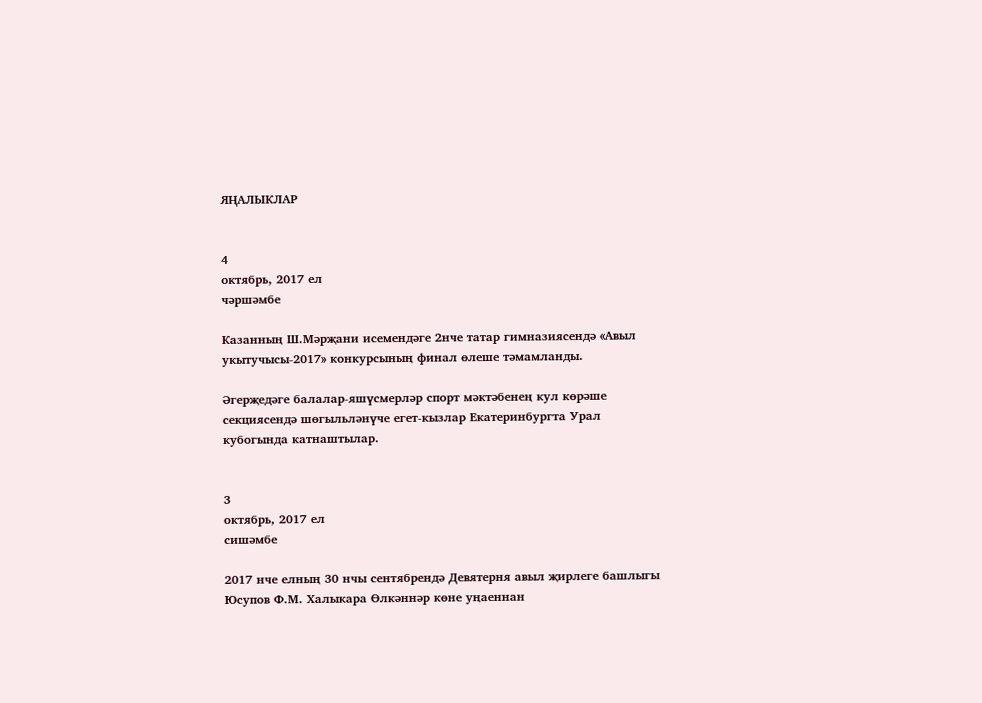ЯҢАЛЫКЛАР


4
октябрь, 2017 ел
чәршәмбе

Казанның Ш.Мәрҗани исемендәге 2нче татар гимназиясендә «Авыл укытучысы-2017» конкурсының финал өлеше тәмамланды.

Әгерҗедәге балалар-яшүсмерләр спорт мәктәбенең кул көрәше секциясендә шөгыльләнүче егет-кызлар Екатеринбургта Урал кубогында катнаштылар.


3
октябрь, 2017 ел
сишәмбе

2017 нче елның 30 нчы сентябрендә Девятерня авыл җирлеге башлыгы Юсупов Ф.М. Халыкара Өлкәннәр көне уңаеннан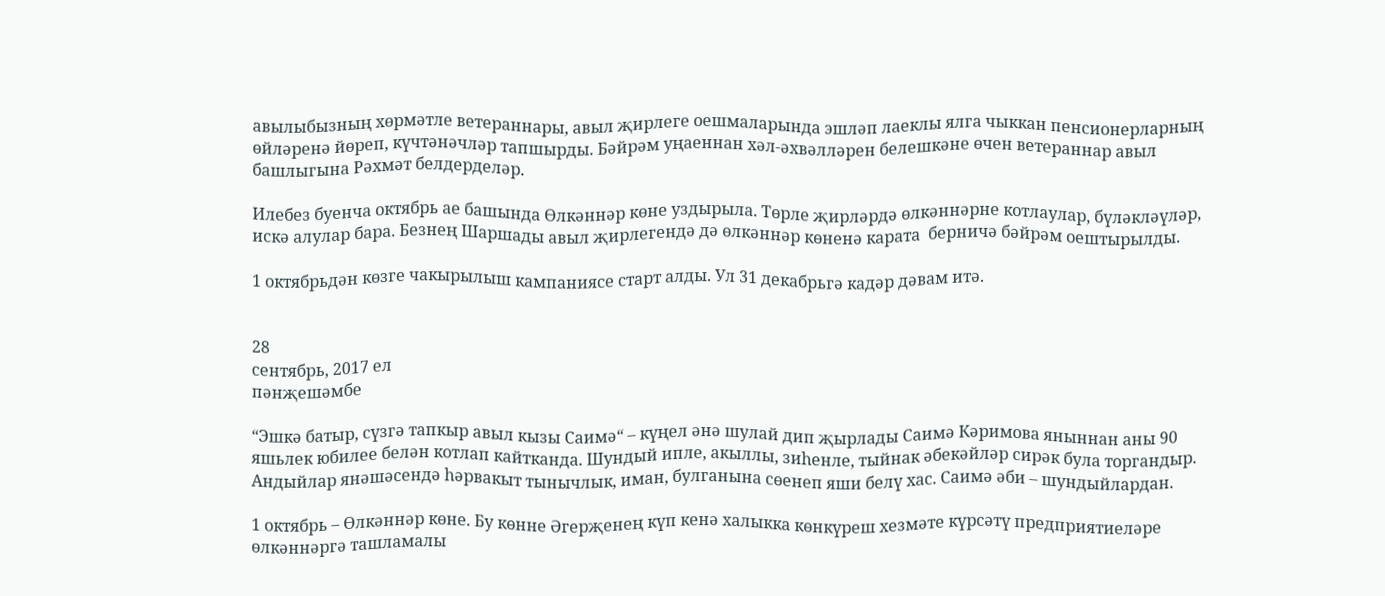авылыбызның хөрмәтле ветераннары, авыл җирлеге оешмаларында эшләп лаеклы ялга чыккан пенсионерларның өйләренә йөреп, күчтәнәчләр тапшырды. Бәйрәм уңаеннан хәл-әхвәлләрен белешкәне өчен ветераннар авыл башлыгына Рәхмәт белдерделәр.

Илебез буенча октябрь ае башында Өлкәннәр көне уздырыла. Төрле җирләрдә өлкәннәрне котлаулар, бүләкләүләр, искә алулар бара. Безнең Шаршады авыл җирлегендә дә өлкәннәр көненә карата  берничә бәйрәм оештырылды.

1 октябрьдән көзге чакырылыш кампаниясе старт алды. Ул 31 декабрьгә кадәр дәвам итә.


28
сентябрь, 2017 ел
пәнҗешәмбе

“Эшкә батыр, сүзгә тапкыр авыл кызы Саимә“ – күңел әнә шулай дип җырлады Саимә Кәримова яныннан аны 90 яшьлек юбилее белән котлап кайтканда. Шундый ипле, акыллы, зиһенле, тыйнак әбекәйләр сирәк була торгандыр. Андыйлар янәшәсендә һәрвакыт тынычлык, иман, булганына сөенеп яши белү хас. Саимә әби – шундыйлардан.

1 октябрь – Өлкәннәр көне. Бу көнне Әгерҗенең күп кенә халыкка көнкүреш хезмәте күрсәтү предприятиеләре өлкәннәргә ташламалы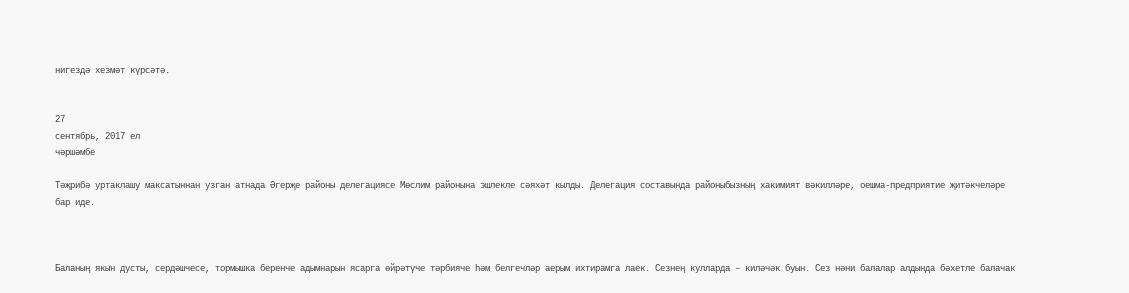нигездә хезмәт күрсәтә.


27
сентябрь, 2017 ел
чәршәмбе

Тәҗрибә уртаклашу максатыннан узган атнада Әгерҗе районы делегациясе Мөслим районына эшлекле сәяхәт кылды. Делегация составында районыбызның хакимият вәкилләре, оешма-предприятие җитәкчеләре бар иде.



Баланың якын дусты, сердәшчесе, тормышка беренче адымнарын ясарга өйрәтүче тәрбияче һәм белгечләр аерым ихтирамга лаек. Сезнең кулларда – киләчәк буын. Сез нәни балалар алдында бәхетле балачак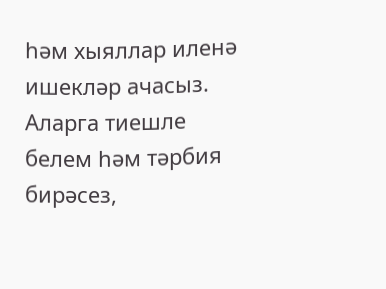һәм хыяллар иленә ишекләр ачасыз. Аларга тиешле белем һәм тәрбия бирәсез,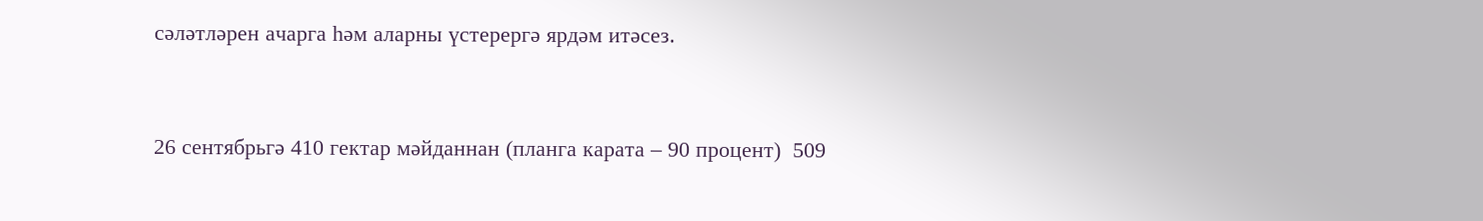сәләтләрен ачарга һәм аларны үстерергә ярдәм итәсез.



26 сентябрьгә 410 гектар мәйданнан (планга карата – 90 процент)  509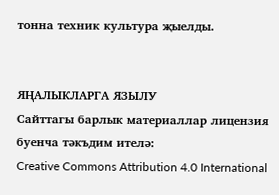тонна техник культура җыелды.


ЯҢАЛЫКЛАРГА ЯЗЫЛУ
Сайттагы барлык материаллар лицензия буенча тәкъдим ителә:
Creative Commons Attribution 4.0 International